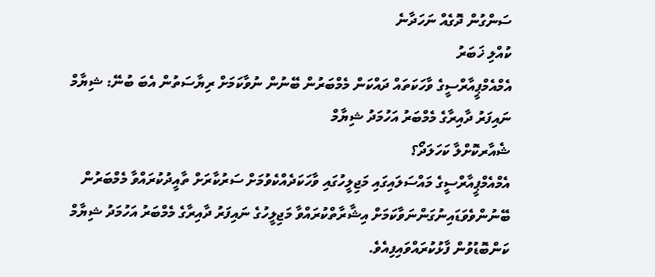ސަންގުން ދޮގެއް ނަހަދާނެ
ކުއްލި ޚަބަރު
އެމްއެމްޕީއާރްސީގެ ވާހަކަތައް ދައްކަން މެމްބަރުން ބޭނުން ނުވާކަމަށް ރިޔާސަތުން އެބަ ބުނޭ: ޝިޔާމް
ނައިފަރު ދާއިރާގެ މެމްބަރު އަހުމަދު ޝިޔާމް
ޝެއާރކޮށްލާ ކަހަލަދޯ؟
އެމްއެމްޕީއާރްސީގެ މައްސަލައިގައި މަޖިލީހުގައި ވާހަކަދެއްކެވުމަށް ސަރުކާރަށް ތާއީދުކުރައްވާ މެމްބަރުން ބޭނުންވެވަޑައިނުގަންނަވާކަމަށް އިޝާރާތްކުރައްވާ މަޖިލީހުގެ ނައިފަރު ދާއިރާގެ މެމްބަރު އަހުމަދު ޝިޔާމް ކަންބޮޑުވުން ފާޅުކުރައްވައިފިއެވެ.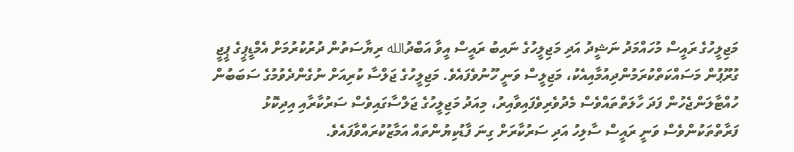މަޖިލީހުގެ ރައީސް މުހައްމަދު ނަޝީދު އަދި މަޖިލީހުގެ ނައިބު ރައީސް އީވާ އަބްދުالله ރިޔާސަތުން ދުރުކުރުމަށް އެމްޑީޕީގެ ޕީޖީ ގުރޫޕުން މަސައްކަތްކުރަމުންދިއުމާއިއެކު، މަޖިލީސް ވަނީ ހޫނުވެފައެވެ. މަޖިލީހުގެ ޖަލްސާ ކުރިއަށް ނުގެންދެވުމުގެ ސަބަބުން ހުއްޓާލަންޖެހުން ފަދަ ހާލަތްތައްވެސް މެދުވެރިވެފައިވާއިރު، މިއަދު މަޖިލީހުގެ ޖަލްސާގައިވެސް ސަރުކާރާއި އިދިކޮޅު ފަރާތްތަކުންވެސް ވަނީ ރައީސް ސާލިހު އަދި ސަރުކާރަށް ގިނަ ފާޑުކިޔުންތައް އަމާޒުކުރައްވާފައެވެ.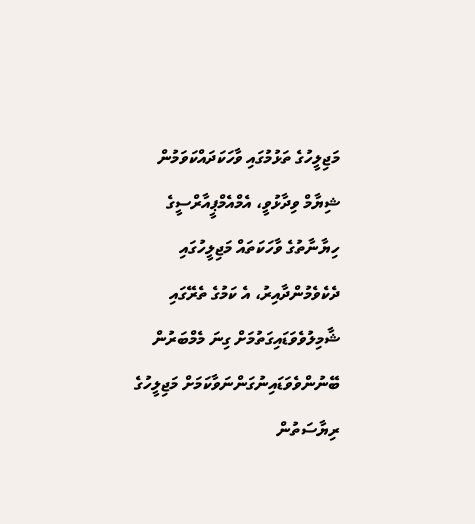މަޖިލީހުގެ ތަޅުމުގައި ވާހަކަދައްކަވަމުން ޝިޔާމް ވިދާޅުވީ، އެމްއެމްޕީއާރްސީގެ ހިޔާނާތުގެ ވާހަކަތައް މަޖިލީހުގައި ދެކެވެމުންދާއިރު، އެ ކަމުގެ ތެރޭގައި ޝާމިލުވެވަޑައިގަތުމަށް ގިނަ މެމްބަރުން ބޭނުންވެވަޑައިނުގަންނަވާކަމަށް މަޖިލީހުގެ ރިޔާސަތުން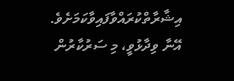އިޝާރާތްކުރައްވާފައިވާކަމަށެވެ.
އޭނާ ވިދާޅުވީ، މި ސަރުކާރުން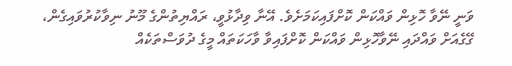ވަނީ ނޭވާ ހޮޅިން ވައްކަން ކޮށްފައިކަމަށެވެ. އޭނާ ވިދާޅުވީ، ރައްޔިތުންގެ މޫނު ނިވާކުރުވައިގެން، ގޭގެއަށް ވައްދައި ނޭވާހޮޅިން ވައްކަން ކޮށްފައިވާ ވާހަކަތައް މީގެ ދުވަސްތަކެއް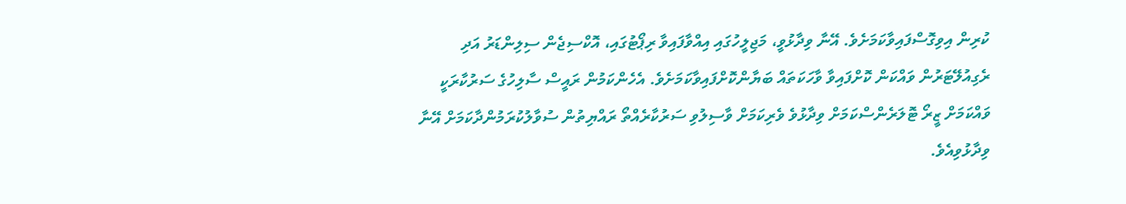ކުރިން އިވިގޮސްފައިވާކަމަށެވެ. އޭނާ ވިދާޅުވީ، މަޖިލީހުގައި އިއްވާފައިވާ ރިޕޯޓުގައި، އޮކްސިޖެން ސިލިންޑަރު އަދި ރެގިއުލޭޓަރުން ވައްކަން ކޮށްފައިވާ ވާހަކަތައް ބަޔާންކޮށްފައިވާކަމަށެވެ. އެހެންކަމުން ރައީސް ސާލިހުގެ ސަރުކާރަކީ ވައްކަމަށް ޒީރޯ ޓޮލަރެންސްކަމަށް ވިދާޅުވެ ވެރިކަމަށް ވާސިލުވި ސަރުކާރެއްތޯ ރައްޔިތުން ސުވާލުކުރަމުންދާކަމަށް އޭނާ ވިދާޅުވިއެވެ.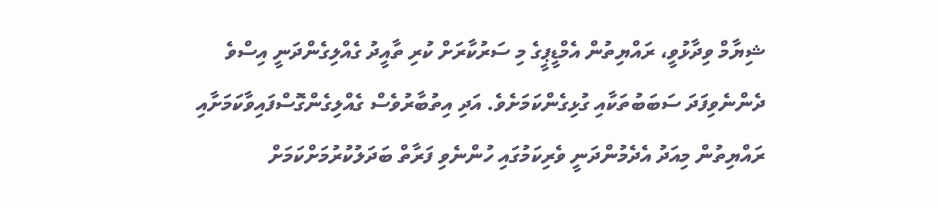ޝިޔާމް ވިދާޅުވީ، ރައްޔިތުން އެމްޑީޕީގެ މި ސަރުކާރަށް ކުރި ތާއީދު ގެއްލިގެންދަނީ އިސްވެ ދެންނެވިފަދަ ސަބަބުތަކާއި ގުޅިގެންކަމަށެވެ. އަދި އިތުބާރުވެސް ގެއްލިގެންގޮސްފައިވާކަމަށާއި ރައްޔިތުން މިއަދު އެދެމުންދަނީ ވެރިކަމުގައި ހުންނެވި ފަރާތް ބަދަލުކުރުމަށްކަމަށް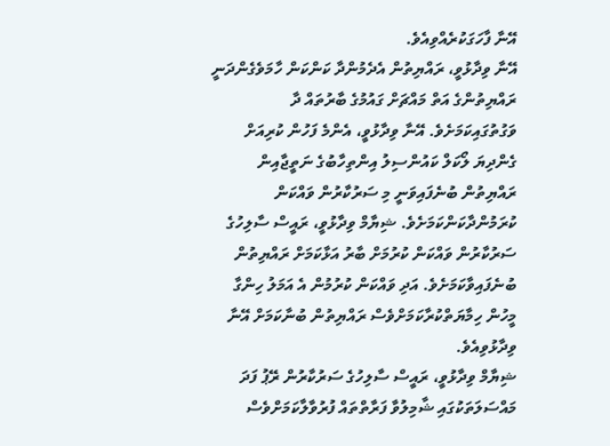އޭނާ ފާހަގަކުރެއްވިއެވެ.
އޭނާ ވިދާޅުވީ، ރައްޔިތުން އެދެމުންދާ ކަންކަން ހާމަވެގެންދަނީ ރައްޔިތުންގެ އަތް މައްޗަށް ގައުމުގެ ބާރުތައް ދާ ވަގުތުގައިކަމަށެވެ. އޭނާ ވިދާޅުވީ، އެންމެ ފަހުން ކުރިއަށް ގެންދިޔަ ލޯކަލް ކައުންސިލު އިންތިހާބުގެ ނަތީޖާއިން ރައްޔިތުން ބުނެފައިވަނީ މި ސަރުކާރުން ވައްކަން ކުރަމުންދާކަންކަމަށެވެ. ޝިޔާމް ވިދާޅުވީ، ރައީސް ސާލިހުގެ ސަރުކާރުން ވައްކަން ކުރުމަށް ބާރު އަޅާކަމަށް ރައްޔިތުން ބުނެފައިވާކަމަށެވެ. އަދި ވައްކަން ކުރުމުން އެ އަމަލު ހިންގާ މީހުން ހިމާޔަތްކުރާކަމަށްވެސް ރައްޔިތުން ބުނާކަމަށް އޭނާ ވިދާޅުވިއެވެ.
ޝިޔާމް ވިދާޅުވީ، ރައީސް ސާލިހުގެ ސަރުކާރުން ރޭޕު ފަދަ މައްސަލަތަކުގައި ޝާމިލުވާ ފަރާތްތައް ފުރުވާލާކަމަށްވެސް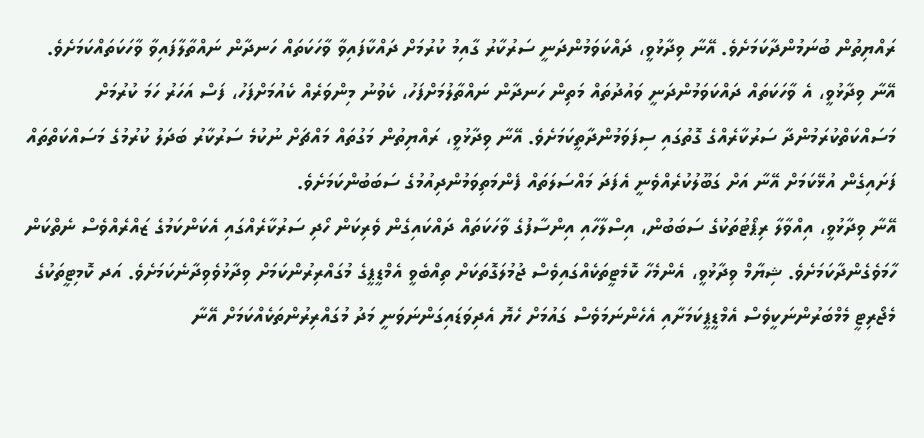ރައްޔިތުން ބުނަމުންދާކަމަށެވެ. އޭނާ ވިދާޅުވީ، ދައްކަވަމުންދަނީ ސަރުކާރު ގާއިމު ކުރުމަށް ދައްކާފައިވާ ވާހަކަތައް ހަނދާން ނައްތާލާފައިވާ ވާހަކަތައްކަމަށެވެ. އޭނާ ވިދާޅުވީ، އެ ވާހަކަތައް ދައްކަވަމުންދަނީ ވައުދުތައް މަތިން ހަނދާން ނައްތާލުމަށްފަހު، ކެވުނު މިންވަރެއް ކެއުމަށްފަހު، ފަސް އަހަރު ހަމަ ކުރުމަށް މަސައްކަތްކުރަމުންދާ ސަރުކާރެއްގެ ގޮތުގައި ސިފަވަމުންދާތީކަމަށެވެ. އޭނާ ވިދާޅުވީ، ރައްޔިތުން މަގުތައް މައްޗަށް ނުކުމެ ސަރުކާރު ބަދަލު ކުރުމުގެ މަސައްކަތްތައް ފަށައިގެން އުޅޭކަމަށް އޭނާ އަށް ގަބޫލުކުރެއްވެނީ އެފަދަ މައްސަލަތައް ފެންމަތިވަމުންދިއުމުގެ ސަބަބުންކަމަށެވެ.
އޭނާ ވިދާޅުވީ، އިއްވާލާ ރިޕޯޓުތަކުގެ ސަބަބުން، އިސްލާހާއި އިންސާފުގެ ވާހަކަތައް ދައްކައިގެން ވެރިކަން ހޯދި ސަރުކާރެއްގައި އެކަންކަމުގެ ޒައްރެއްވެސް ނެތްކަން ހާމަވެގެންދާކަމަށެވެ. ޝިޔާމް ވިދާޅުވީ، އެންމެހާ ކޮމެޓީތަކެއްގައިވެސް ޖުމުލަގޮތަކަށް ތިއްބެވީ އެމްޑީޕީގެ މުގައްރިރުންކަމަށް ވިދާޅުވެވިދާނެކަމަށެވެ. އަދ ކޮމިޓީތަކުގެ މެޖޯރިޓީ މެމްބަރުންނަކީވެސް އެމްޑީޕީކަމަށާއި އެހެންނަމަވެސް ގައުމަށް ހެޔޮ އެދިވަޑައިގަންނަވަނީ މަދު މުގައްރިރުންތަކެއްކަމަށް އޭނާ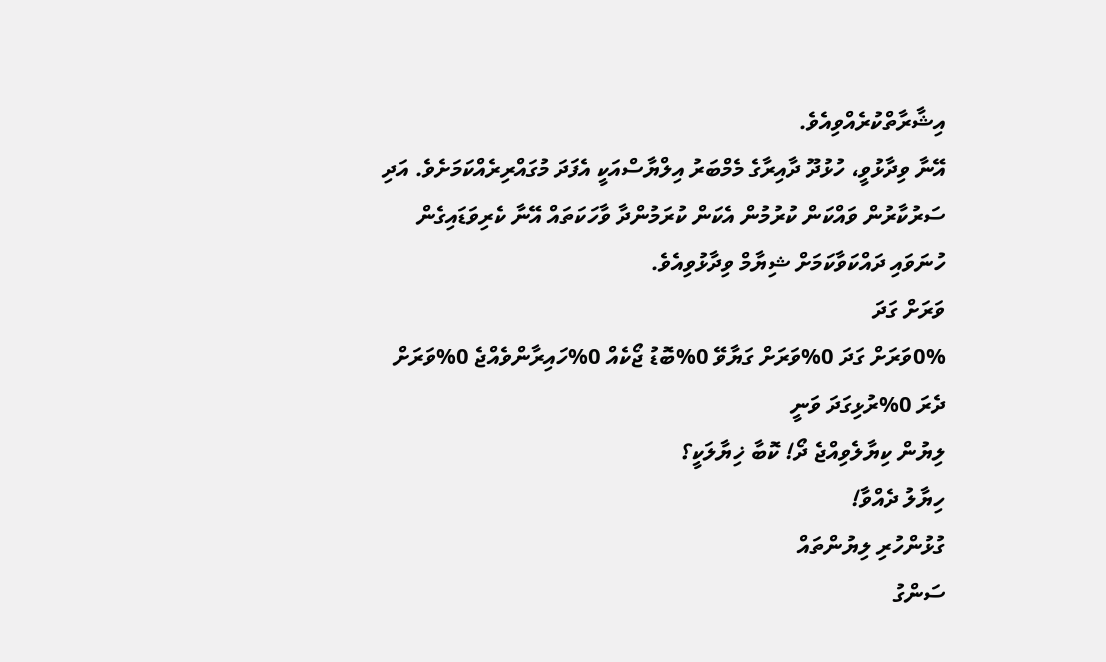އިޝާރާތްކުރެއްވިއެވެ.
އޭނާ ވިދާޅުވީ، ހުޅުދޫ ދާއިރާގެ މެމްބަރު އިލްޔާސްއަކީ އެފަދަ މުގައްރިރެއްކަމަށެވެ. އަދި ސަރުކާރުން ވައްކަން ކުރުމުން އެކަން ކުރަމުންދާ ވާހަކަތައް އޭނާ ކެރިވަޑައިގެން ހުނަވައި ދައްކަވާކަމަށް ޝިޔާމް ވިދާޅުވިއެވެ.
ވަރަށް ގަދަ
0%ވަރަށް ގަދަ 0%ވަރަށް ގަޔާވޭ 0%ބޮޑު ޖޯކެއް 0%ހައިރާންވެއްޖެ 0%ވަރަށް ދެރަ 0%ރުޅިގަދަ ވަނީ
ލިޔުން ކިޔާލެވިއްޖެ ދޯ! ކޮބާ ޚިޔާލަކީ؟
ހިޔާލު ދެއްވާ!
ގުޅުންހުރި ލިޔުންތައް
ސަންގު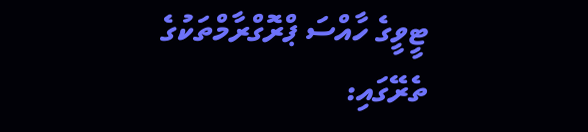ޓީވީގެ ހާއްސަ ޕްރޮގްރާމްތަކުގެ ތެރޭގައި: